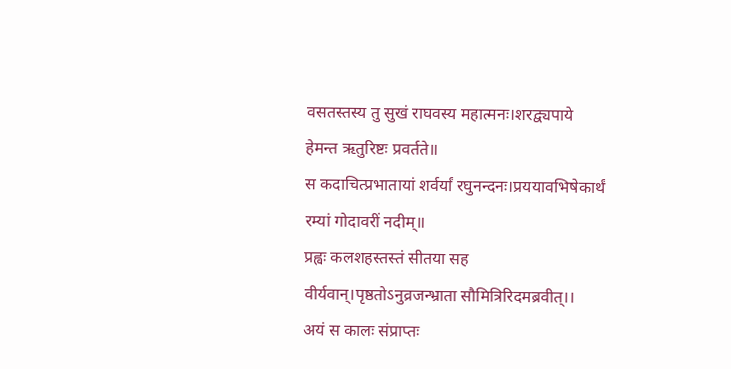वसतस्तस्य तु सुखं राघवस्य महात्मनः।शरद्व्यपाये हेमन्त ऋतुरिष्टः प्रवर्तते॥
स कदाचित्प्रभातायां शर्वर्यां रघुनन्दनः।प्रययावभिषेकार्थं रम्यां गोदावरीं नदीम्॥
प्रह्वः कलशहस्तस्तं सीतया सह वीर्यवान्।पृष्ठतोऽनुव्रजन्भ्राता सौमित्रिरिदमब्रवीत्।।
अयं स कालः संप्राप्तः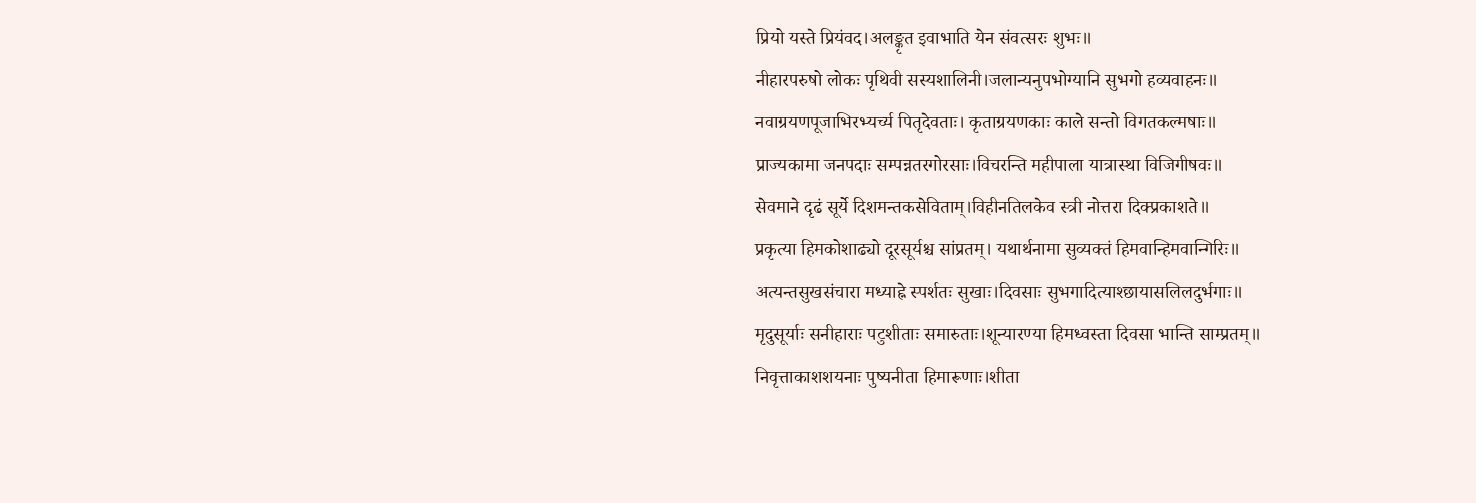प्रियो यस्ते प्रियंवद।अलङ्कृत इवाभाति येन संवत्सरः शुभः॥
नीहारपरुषो लोकः पृथिवी सस्यशालिनी।जलान्यनुपभोग्यानि सुभगो हव्यवाहनः॥
नवाग्रयणपूजाभिरभ्यर्च्य पितृदेवताः। कृताग्रयणकाः काले सन्तो विगतकल्मषाः॥
प्राज्यकामा जनपदाः सम्पन्नतरगोरसाः।विचरन्ति महीपाला यात्रास्था विजिगीषवः॥
सेवमाने दृढं सूर्ये दिशमन्तकसेविताम्।विहीनतिलकेव स्त्री नोत्तरा दिक्प्रकाशते॥
प्रकृत्या हिमकोशाढ्यो दूरसूर्यश्च सांप्रतम्। यथार्थनामा सुव्यक्तं हिमवान्हिमवान्गिरिः॥
अत्यन्तसुखसंचारा मध्याह्ने स्पर्शतः सुखाः।दिवसाः सुभगादित्याश्छायासलिलदुर्भगाः॥
मृदुसूर्याः सनीहाराः पटुशीताः समारुताः।शून्यारण्या हिमध्वस्ता दिवसा भान्ति साम्प्रतम्॥
निवृत्ताकाशशयनाः पुष्यनीता हिमारूणाः।शीता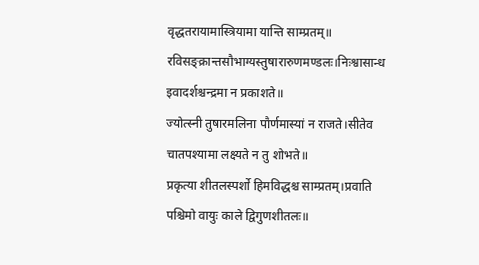वृद्धतरायामास्त्रियामा यान्ति साम्प्रतम्॥
रविसङ्क्रान्तसौभाग्यस्तुषारारुणमण्डलः।निःश्वासान्ध इवादर्शश्चन्द्रमा न प्रकाशते॥
ज्योत्स्नी तुषारमलिना पौर्णमास्यां न राजते।सीतेव चातपश्यामा लक्ष्यते न तु शोभते॥
प्रकृत्या शीतलस्पर्शो हिमविद्धश्च साम्प्रतम्।प्रवाति पश्चिमो वायुः काले द्विगुणशीतलः॥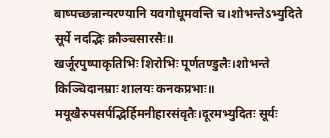बाष्पच्छन्नान्यरण्यानि यवगोधूमवन्ति च।शोभन्तेऽभ्युदिते सूर्ये नदद्भिः क्रौञ्चसारसैः॥
खर्जूरपुष्पाकृतिभिः शिरोभिः पूर्णतण्डुलैः।शोभन्ते किञ्चिदानम्राः शालयः कनकप्रभाः॥
मयूखैरुपसर्पद्भिर्हिमनीहारसंवृतैः।दूरमभ्युदितः सूर्यः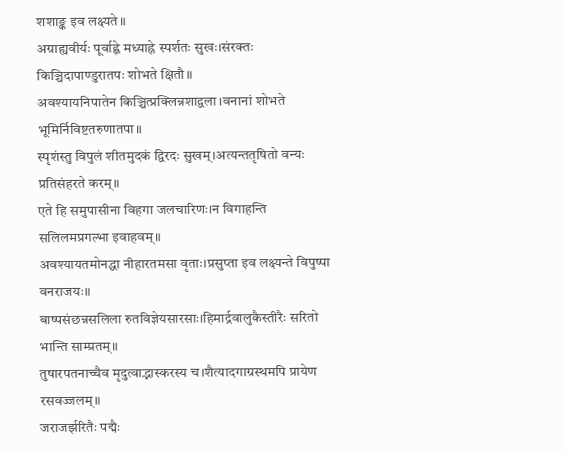शशाङ्क इव लक्ष्यते॥
अग्राह्यवीर्यः पूर्वाह्णे मध्याह्ने स्पर्शतः सुखः।संरक्तः किञ्चिदापाण्डुरातपः शोभते क्षितौ॥
अवश्यायनिपातेन किञ्चित्प्रक्लिन्नशाद्वला।वनानां शोभते भूमिर्निविष्टतरुणातपा॥
स्पृशंस्तु विपुलं शीतमुदकं द्विरदः सुखम्।अत्यन्ततृषितो वन्यः प्रतिसंहरते करम्॥
एते हि समुपासीना विहगा जलचारिणः।न विगाहन्ति सलिलमप्रगल्भा इवाहवम्॥
अवश्यायतमोनद्धा नीहारतमसा वृताः।प्रसुप्ता इव लक्ष्यन्ते विपुष्पा वनराजयः॥
बाष्पसंछन्नसलिला रुतविज्ञेयसारसाः।हिमार्द्रवालुकैस्तीरैः सरितो भान्ति साम्प्रतम्॥
तुषारपतनाच्चैव मृदुत्वाद्भास्करस्य च।शैत्यादगाग्रस्थमपि प्रायेण रसवज्जलम्॥
जराजर्झरितैः पद्मैः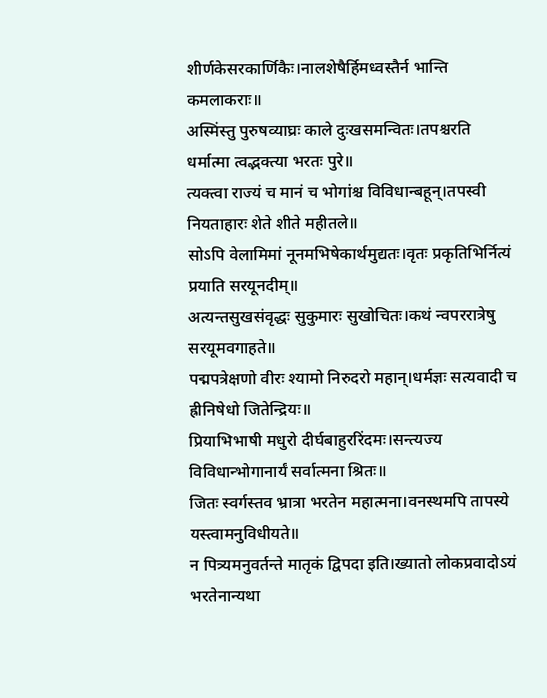शीर्णकेसरकार्णिकैः।नालशेषैर्हिमध्वस्तैर्न भान्ति कमलाकराः॥
अस्मिंस्तु पुरुषव्याघ्रः काले दुःखसमन्वितः।तपश्चरति धर्मात्मा त्वद्भक्त्या भरतः पुरे॥
त्यक्त्वा राज्यं च मानं च भोगांश्च विविधान्बहून्।तपस्वी नियताहारः शेते शीते महीतले॥
सोऽपि वेलामिमां नूनमभिषेकार्थमुद्यतः।वृतः प्रकृतिभिर्नित्यं प्रयाति सरयूनदीम्॥
अत्यन्तसुखसंवृद्धः सुकुमारः सुखोचितः।कथं न्वपररात्रेषु सरयूमवगाहते॥
पद्मपत्रेक्षणो वीरः श्यामो निरुदरो महान्।धर्मज्ञः सत्यवादी च ह्रीनिषेधो जितेन्द्रियः॥
प्रियाभिभाषी मधुरो दीर्घबाहुररिंदमः।सन्त्यज्य विविधान्भोगानार्यं सर्वात्मना श्रितः॥
जितः स्वर्गस्तव भ्रात्रा भरतेन महात्मना।वनस्थमपि तापस्ये यस्त्वामनुविधीयते॥
न पित्र्यमनुवर्तन्ते मातृकं द्विपदा इति।ख्यातो लोकप्रवादोऽयं भरतेनान्यथा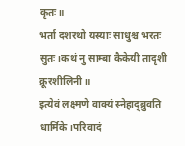कृतः॥
भर्ता दशरथो यस्याः साधुश्च भरतः सुतः।कथं नु साम्बा कैकेयी तादृशी क्रूरशीलिनी॥
इत्येवं लक्ष्मणे वाक्यं स्नेहाद्ब्रुवति धार्मिके।परिवादं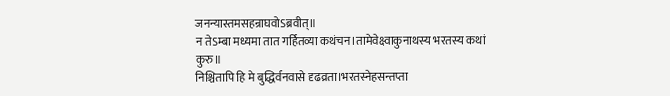जनन्यास्तमसहन्राघवोऽब्रवीत्॥
न तेऽम्बा मध्यमा तात गर्हितव्या कथंचन।तामेवेक्ष्वाकुनाथस्य भरतस्य कथां कुरु॥
निश्चितापि हि मे बुद्धिर्वनवासे दृढव्रता।भरतस्नेहसन्तप्ता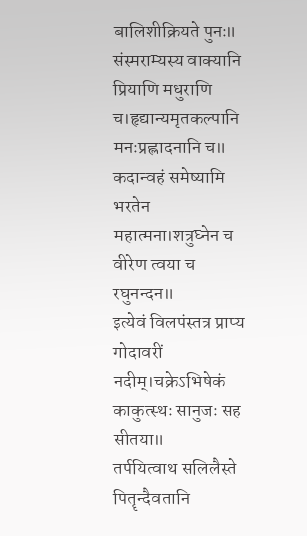बालिशीक्रियते पुनः॥
संस्मराम्यस्य वाक्यानि प्रियाणि मधुराणि च।हृद्यान्यमृतकल्पानि मनःप्रह्लादनानि च॥
कदान्वहं समेष्यामि भरतेन महात्मना।शत्रुघ्नेन च वीरेण त्वया च रघुनन्दन॥
इत्येवं विलपंस्तत्र प्राप्य गोदावरीं नदीम्।चक्रेऽभिषेकं काकुत्स्थः सानुजः सह सीतया॥
तर्पयित्वाथ सलिलैस्ते पितॄन्दैवतानि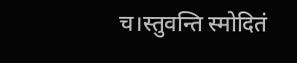च।स्तुवन्ति स्मोदितं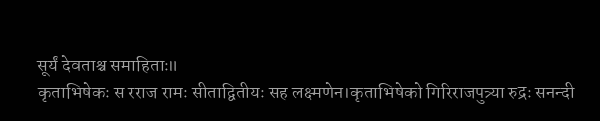सूर्यं देवताश्च समाहिताः॥
कृताभिषेकः स रराज रामः सीताद्वितीयः सह लक्ष्मणेन।कृताभिषेको गिरिराजपुत्र्या रुद्रः सनन्दी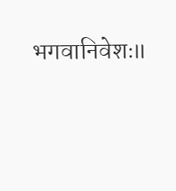भगवानिवेशः॥